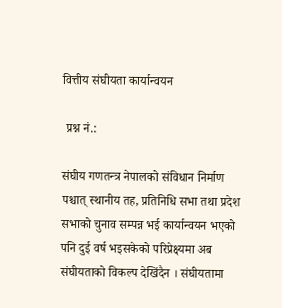वित्तीय संघीयता कार्यान्वयन

 प्रश्न नं.:

संघीय गणतन्त्र नेपालको संविधान निर्माण पश्चात् स्थानीय तह, प्रतिनिधि सभा तथा प्रदेश सभाको चुनाव सम्पन्न भई कार्यान्वयन भएको पनि दुई वर्ष भइसकेको परिप्रेक्ष्यमा अब संघीयताको विकल्प देखिंदैन । संघीयतामा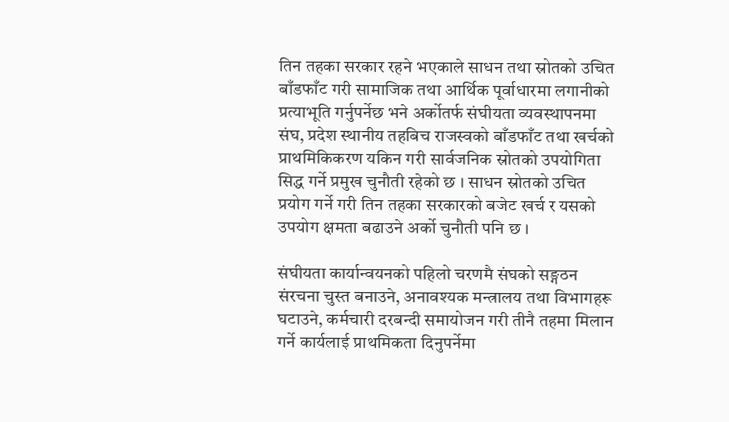तिन तहका सरकार रहने भएकाले साधन तथा स्रोतको उचित बाँडफाँट गरी सामाजिक तथा आर्थिक पूर्वाधारमा लगानीको प्रत्याभूति गर्नुपर्नेछ भने अर्कोतर्फ संघीयता व्यवस्थापनमा संघ, प्रदेश स्थानीय तहबिच राजस्वको बाँडफाँट तथा खर्चको प्राथमिकिकरण यकिन गरी सार्वजनिक स्रोतको उपयोगिता सिद्ध गर्ने प्रमुख चुनौती रहेको छ । साधन स्रोतको उचित प्रयोग गर्ने गरी तिन तहका सरकारको बजेट खर्च र यसको उपयोग क्षमता बढाउने अर्को चुनौती पनि छ ।

संघीयता कार्यान्वयनको पहिलो चरणमै संघको सङ्गठन संरचना चुस्त बनाउने, अनावश्यक मन्त्रालय तथा विभागहरू घटाउने, कर्मचारी दरबन्दी समायोजन गरी तीनै तहमा मिलान गर्ने कार्यलाई प्राथमिकता दिनुपर्नेमा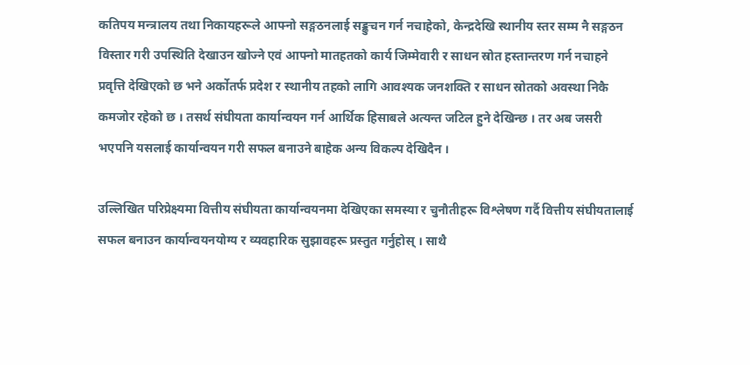कतिपय मन्त्रालय तथा निकायहरूले आफ्नो सङ्गठनलाई सङ्कुचन गर्न नचाहेको, केन्द्रदेखि स्थानीय स्तर सम्म नै सङ्गठन विस्तार गरी उपस्थिति देखाउन खोज्ने एवं आफ्नो मातहतको कार्य जिम्मेवारी र साधन स्रोत हस्तान्तरण गर्न नचाहने प्रवृत्ति देखिएको छ भने अर्कोतर्फ प्रदेश र स्थानीय तहको लागि आवश्यक जनशक्ति र साधन स्रोतको अवस्था निकै कमजोर रहेको छ । तसर्थ संघीयता कार्यान्वयन गर्न आर्थिक हिसाबले अत्यन्त जटिल हुने देखिन्छ । तर अब जसरी भएपनि यसलाई कार्यान्वयन गरी सफल बनाउने बाहेक अन्य विकल्प देखिदैन ।

उल्लिखित परिप्रेक्ष्यमा वित्तीय संघीयता कार्यान्वयनमा देखिएका समस्या र चुनौतीहरू विश्लेषण गर्दै वित्तीय संघीयतालाई सफल बनाउन कार्यान्वयनयोग्य र व्यवहारिक सुझावहरू प्रस्तुत गर्नुहोस् । साथै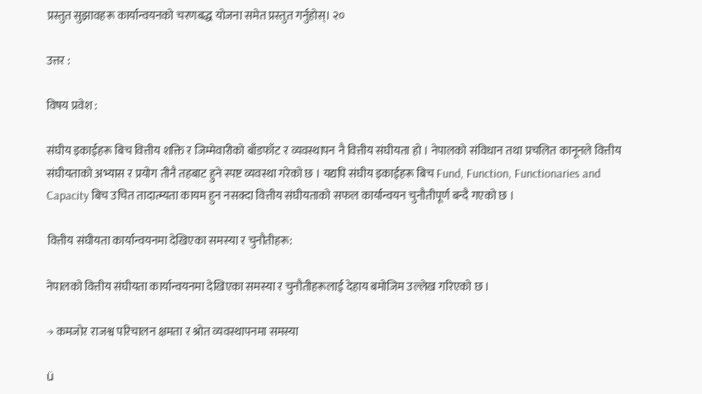प्रस्तुत सुझावहरू कार्यान्वयनको चरणबद्ध योजना समेत प्रस्तुत गर्नुहोस्। २०

उत्तर :

विषय प्रवेश :

संघीय इकाईहरू बिच वित्तीय शक्ति र जिम्मेवारीको बाँडफाँट र व्यवस्थापन नै वित्तीय संघीयता हो । नेपालको संविधान तथा प्रचलित कानूनले वित्तीय संघीयताको अभ्यास र प्रयोग तीनै तहबाट हुने स्पष्ट व्यवस्था गरेको छ । यद्यपि संघीय इकाईहरू बिच Fund, Function, Functionaries and Capacity बिच उचित तादात्म्यता कायम हुन नसक्दा वित्तीय संघीयताको सफल कार्यान्वयन चुनौतीपूर्ण बन्दै गएको छ ।

वित्तीय संघीयता कार्यान्वयनमा देखिएका समस्या र चुनौतीहरू:

नेपालको वित्तीय संघीयता कार्यान्वयनमा देखिएका समस्या र चुनौतीहरूलाई देहाय बमोजिम उल्लेख गरिएको छ ।

→ कमजोर राजश्व परिचालन क्षमता र श्रोत व्यवस्थापनमा समस्या

ü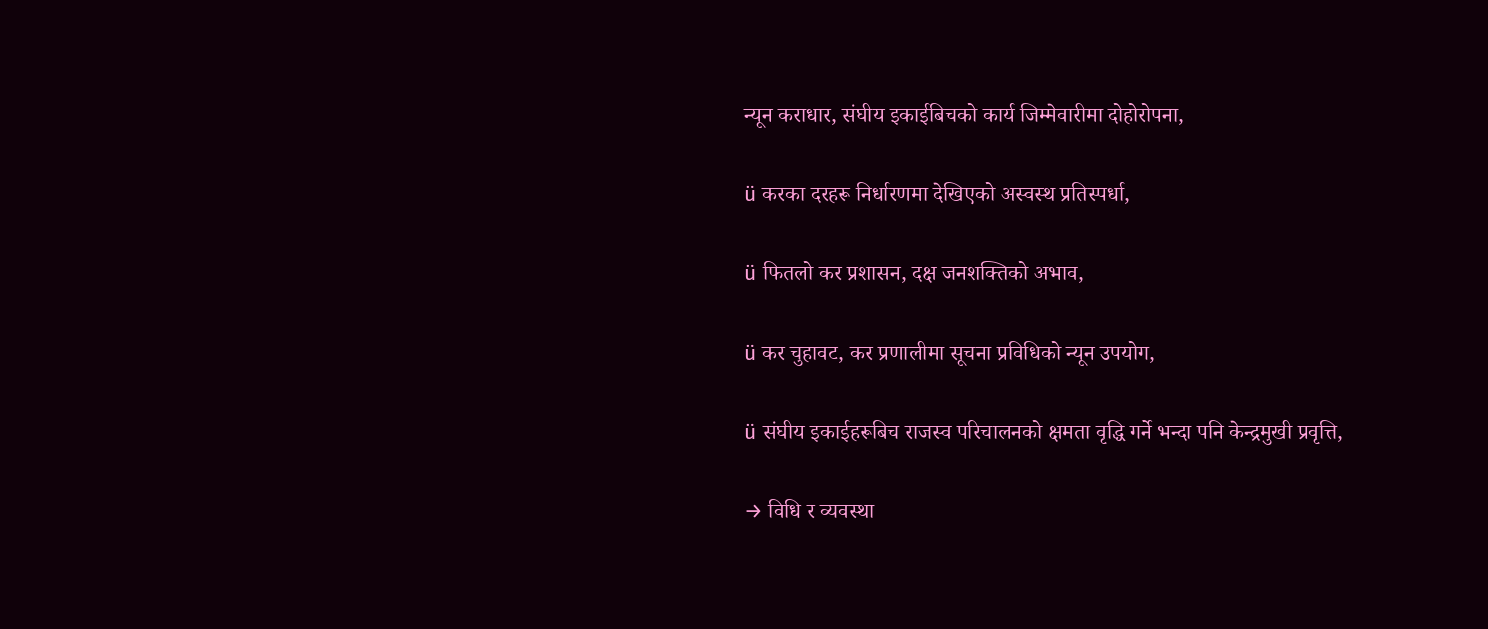न्यून कराधार, संघीय इकाईबिचको कार्य जिम्मेवारीमा दोहोरोपना,

ü करका दरहरू निर्धारणमा देखिएको अस्वस्थ प्रतिस्पर्धा,

ü फितलो कर प्रशासन, दक्ष जनशक्तिको अभाव,

ü कर चुहावट, कर प्रणालीमा सूचना प्रविधिको न्यून उपयोग,

ü संघीय इकाईहरूबिच राजस्व परिचालनको क्षमता वृद्धि गर्ने भन्दा पनि केन्द्रमुखी प्रवृत्ति,

→ विधि र व्यवस्था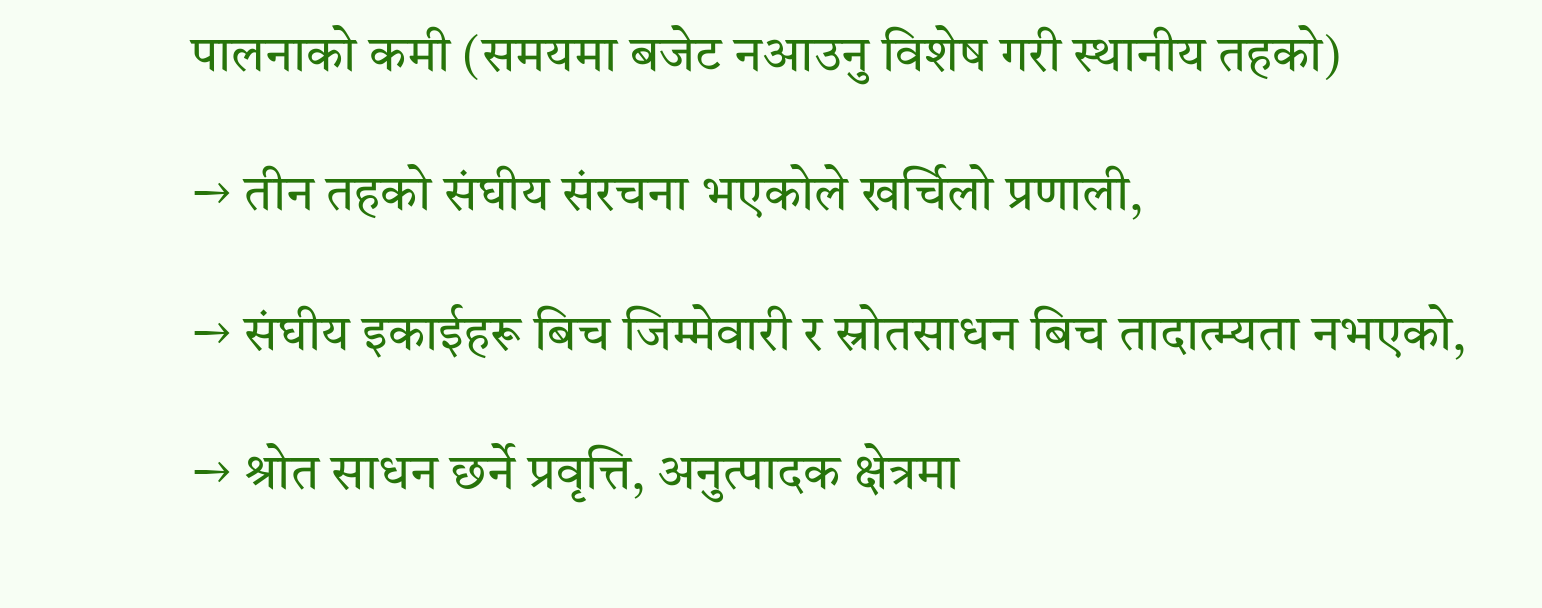पालनाको कमी (समयमा बजेट नआउनु विशेष गरी स्थानीय तहको)

→ तीन तहको संघीय संरचना भएकोले खर्चिलो प्रणाली,

→ संघीय इकाईहरू बिच जिम्मेवारी र स्रोतसाधन बिच तादात्म्यता नभएको,

→ श्रोत साधन छर्ने प्रवृत्ति, अनुत्पादक क्षेत्रमा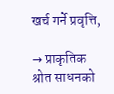खर्च गर्ने प्रवृत्ति,

→ प्राकृतिक श्रोत साधनको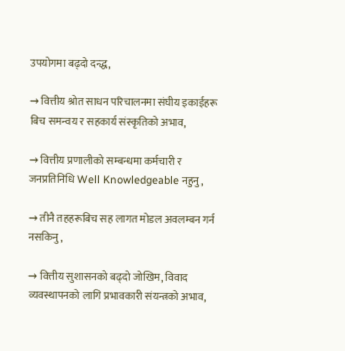उपयोगमा बढ्दो दन्द्ध,

→ वित्तीय श्रोत साधन परिचालनमा संघीय इकाईहरू बिच समन्वय र सहकार्य संस्कृतिको अभाव,

→ वित्तीय प्रणालीको सम्बन्धमा कर्मचारी र जनप्रतिनिधि Well Knowledgeable नहुनु,

→ तीनै तहहरूबिच सह लागत मोडल अवलम्बन गर्न नसकिनु,

→ वित्तीय सुशासनको बढ्दो जोखिम, विवाद व्यवस्थापनको लागि प्रभावकारी संयन्त्रको अभाव,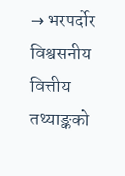→ भरपर्दोर विश्वसनीय वित्तीय तथ्याङ्कको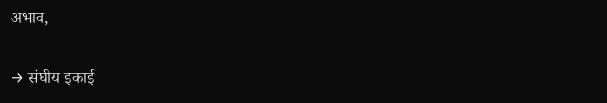अभाव,

→ संघीय इकाई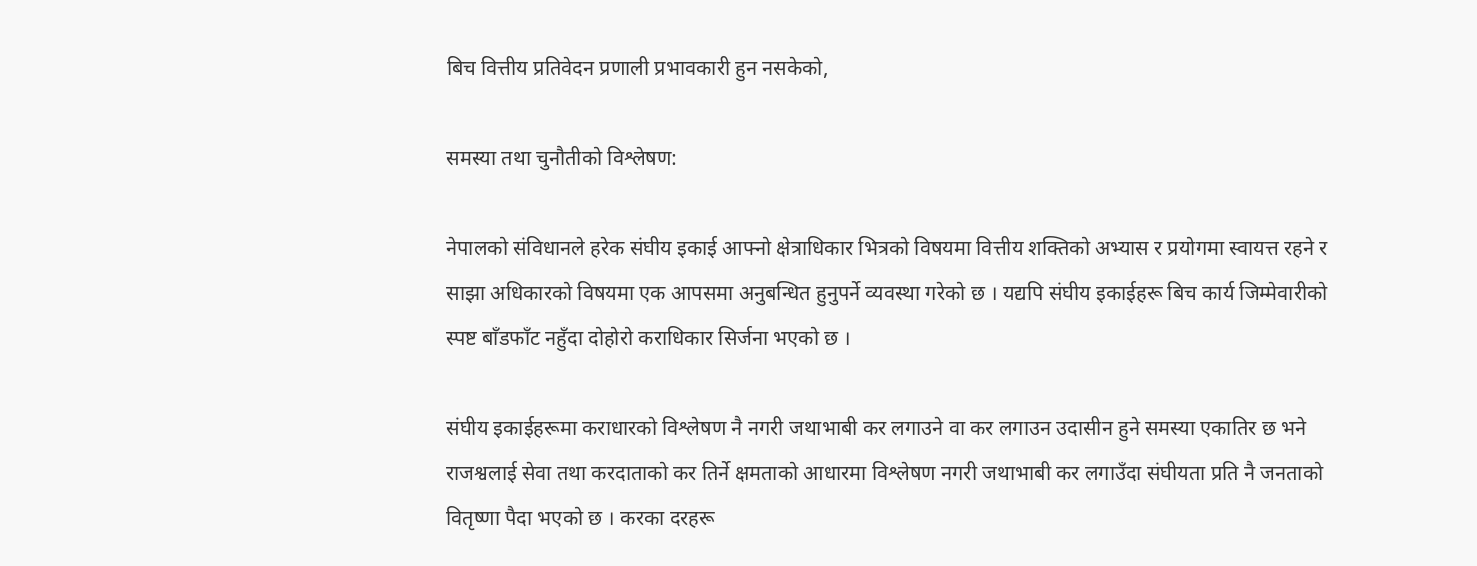बिच वित्तीय प्रतिवेदन प्रणाली प्रभावकारी हुन नसकेको,

समस्या तथा चुनौतीको विश्लेषण:

नेपालको संविधानले हरेक संघीय इकाई आफ्नो क्षेत्राधिकार भित्रको विषयमा वित्तीय शक्तिको अभ्यास र प्रयोगमा स्वायत्त रहने र साझा अधिकारको विषयमा एक आपसमा अनुबन्धित हुनुपर्ने व्यवस्था गरेको छ । यद्यपि संघीय इकाईहरू बिच कार्य जिम्मेवारीको स्पष्ट बाँडफाँट नहुँदा दोहोरो कराधिकार सिर्जना भएको छ ।

संघीय इकाईहरूमा कराधारको विश्लेषण नै नगरी जथाभाबी कर लगाउने वा कर लगाउन उदासीन हुने समस्या एकातिर छ भने राजश्वलाई सेवा तथा करदाताको कर तिर्ने क्षमताको आधारमा विश्लेषण नगरी जथाभाबी कर लगाउँदा संघीयता प्रति नै जनताको वितृष्णा पैदा भएको छ । करका दरहरू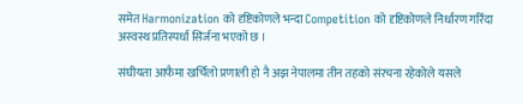समेत Harmonization को दृष्टिकोणले भन्दा Competition को दृष्टिकोणले निर्धारण गरिँदा अस्वस्थ प्रतिस्पर्धा सिर्जना भएको छ ।

संघीयता आफैमा खर्चिलो प्रणाली हो नै अझ नेपालमा तीन तहको संरचना रहेकोले यसले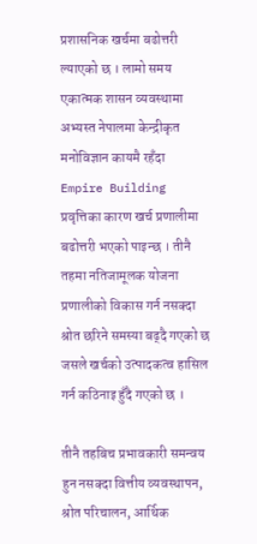प्रशासनिक खर्चमा बढोत्तरी ल्याएको छ । लामो समय एकात्मक शासन व्यवस्थामा अभ्यस्त नेपालमा केन्द्रीकृत मनोविज्ञान कायमै रहँदा Empire Building प्रवृत्तिका कारण खर्च प्रणालीमा बढोत्तरी भएको पाइन्छ । तीनै तहमा नतिजामूलक योजना प्रणालीको विकास गर्न नसक्दा श्रोत छरिने समस्या बढ्दै गएको छ जसले खर्चको उत्पादकत्व हासिल गर्न कठिनाइ हुँदै गएको छ ।

तीनै तहबिच प्रभावकारी समन्वय हुन नसक्दा वित्तीय व्यवस्थापन, श्रोत परिचालन, आर्थिक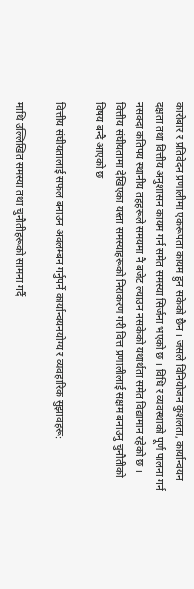कारोबार र प्रतिवेदन प्रणालीमा एकरूपता कायम हुन सकेको छैन । जसले विनियोजन कुशलता, कार्यान्वयन दक्षता तथा वित्तीय अनुशासन कायम गर्न समेत समस्या सिर्जना भएको छ । विधि र व्यवस्थाको पूर्ण पालना गर्न नसक्दा कतिपय स्थानीय तहहरूले समयमा नै बजेट ल्याउन नसकेको यथार्थता समेत विद्यामान रहेको छ । वित्तीय संघीयतामा देखिएका यस्ता समस्याहरूको निराकरण गरी वित्त प्रणालीलाई सक्षम बनाउनु चुनौतीको विषय बन्दै आएको छ

वित्तीय संघीयतालाई सफल बनाउन अवलम्बन गर्नुपर्ने कार्यान्वयनयोग्य र व्यवहारिक सुझावहरू:

माथि उल्लिखित समस्या तथा चुनौतीहरूको सामना गर्दै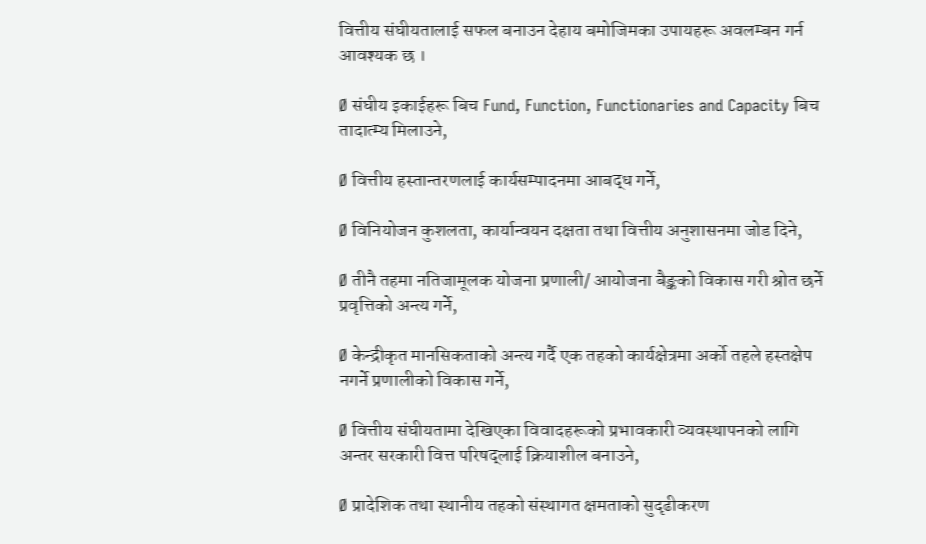वित्तीय संघीयतालाई सफल बनाउन देहाय बमोजिमका उपायहरू अवलम्बन गर्न आवश्यक छ ।

Ø संघीय इकाईहरू बिच Fund, Function, Functionaries and Capacity बिच तादात्म्य मिलाउने,

Ø वित्तीय हस्तान्तरणलाई कार्यसम्पादनमा आबद्ध गर्ने,

Ø विनियोजन कुशलता, कार्यान्वयन दक्षता तथा वित्तीय अनुशासनमा जोड दिने,

Ø तीनै तहमा नतिजामूलक योजना प्रणाली/ आयोजना बैङ्कको विकास गरी श्रोत छर्ने प्रवृत्तिको अन्त्य गर्ने,

Ø केन्द्रीकृत मानसिकताको अन्त्य गर्दै एक तहको कार्यक्षेत्रमा अर्को तहले हस्तक्षेप नगर्ने प्रणालीको विकास गर्ने,

Ø वित्तीय संघीयतामा देखिएका विवादहरूको प्रभावकारी व्यवस्थापनको लागि अन्तर सरकारी वित्त परिषद्लाई क्रियाशील बनाउने,

Ø प्रादेशिक तथा स्थानीय तहको संस्थागत क्षमताको सुदृढीकरण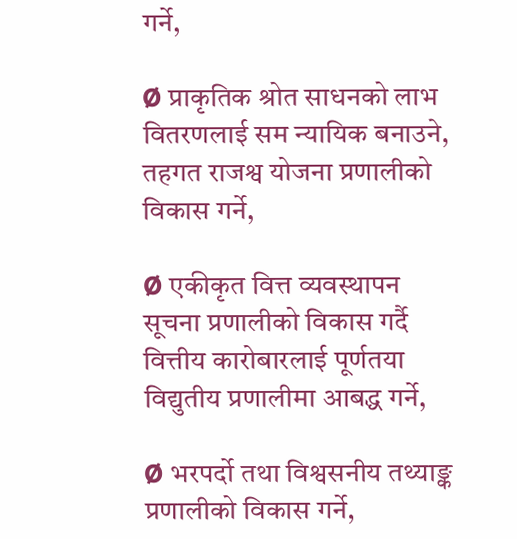गर्ने,

Ø प्राकृतिक श्रोत साधनको लाभ वितरणलाई सम न्यायिक बनाउने, तहगत राजश्व योजना प्रणालीको विकास गर्ने,

Ø एकीकृत वित्त व्यवस्थापन सूचना प्रणालीको विकास गर्दै वित्तीय कारोबारलाई पूर्णतया विद्युतीय प्रणालीमा आबद्ध गर्ने,

Ø भरपर्दो तथा विश्वसनीय तथ्याङ्क प्रणालीको विकास गर्ने,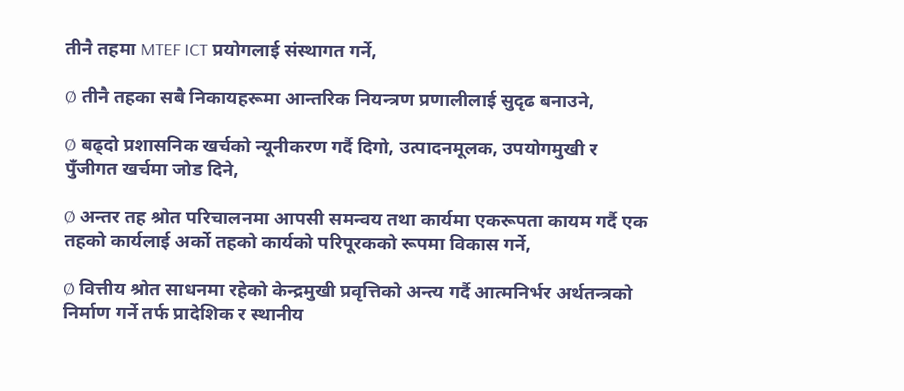तीनै तहमा MTEF ICT प्रयोगलाई संस्थागत गर्ने,

Ø तीनै तहका सबै निकायहरूमा आन्तरिक नियन्त्रण प्रणालीलाई सुदृढ बनाउने,

Ø बढ्दो प्रशासनिक खर्चको न्यूनीकरण गर्दै दिगो, उत्पादनमूलक, उपयोगमुखी र पुँजीगत खर्चमा जोड दिने,

Ø अन्तर तह श्रोत परिचालनमा आपसी समन्वय तथा कार्यमा एकरूपता कायम गर्दै एक तहको कार्यलाई अर्को तहको कार्यको परिपूरकको रूपमा विकास गर्ने,

Ø वित्तीय श्रोत साधनमा रहेको केन्द्रमुखी प्रवृत्तिको अन्त्य गर्दै आत्मनिर्भर अर्थतन्त्रको निर्माण गर्ने तर्फ प्रादेशिक र स्थानीय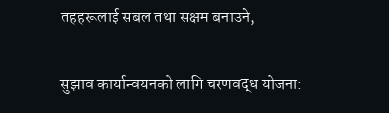तहहरूलाई सबल तथा सक्षम बनाउने,

सुझाव कार्यान्वयनको लागि चरणवद्ध योजना: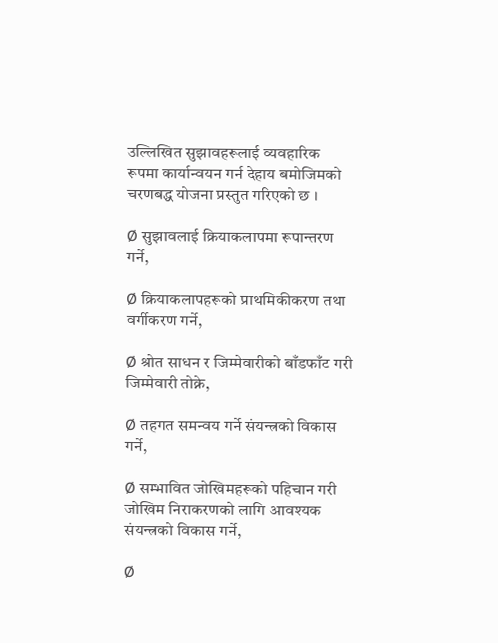उल्लिखित सुझावहरूलाई व्यवहारिक रूपमा कार्यान्वयन गर्न देहाय बमोजिमको चरणबद्ध योजना प्रस्तुत गरिएको छ ।

Ø सुझावलाई क्रियाकलापमा रूपान्तरण गर्ने,

Ø क्रियाकलापहरूको प्राथमिकीकरण तथा वर्गीकरण गर्ने,

Ø श्रोत साधन र जिम्मेवारीको बाँडफाँट गरी जिम्मेवारी तोक्ने,

Ø तहगत समन्वय गर्ने संयन्त्रको विकास गर्ने,

Ø सम्भावित जोखिमहरूको पहिचान गरी जोखिम निराकरणको लागि आवश्यक संयन्त्रको विकास गर्ने,

Ø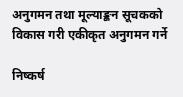अनुगमन तथा मूल्याङ्कन सूचकको विकास गरी एकीकृत अनुगमन गर्ने

निष्कर्ष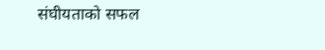संघीयताको सफल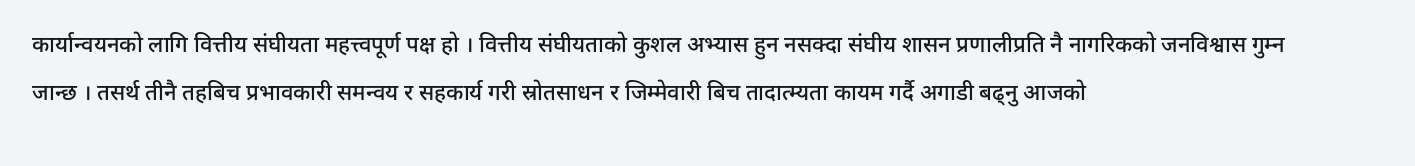कार्यान्वयनको लागि वित्तीय संघीयता महत्त्वपूर्ण पक्ष हो । वित्तीय संघीयताको कुशल अभ्यास हुन नसक्दा संघीय शासन प्रणालीप्रति नै नागरिकको जनविश्वास गुम्न जान्छ । तसर्थ तीनै तहबिच प्रभावकारी समन्वय र सहकार्य गरी स्रोतसाधन र जिम्मेवारी बिच तादात्म्यता कायम गर्दै अगाडी बढ्नु आजको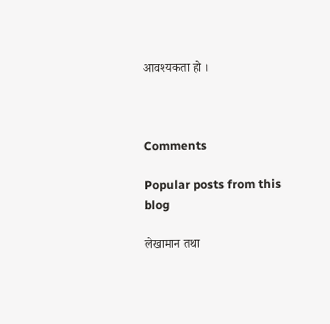आवश्यकता हो ।



Comments

Popular posts from this blog

लेखामान तथा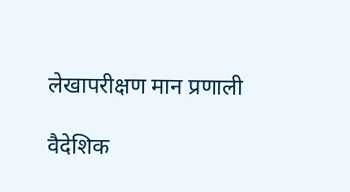लेखापरीक्षण मान प्रणाली

वैदेशिक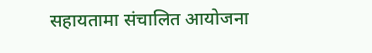सहायतामा संचालित आयोजना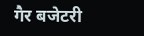गैर बजेटरी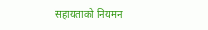सहायताको नियमन